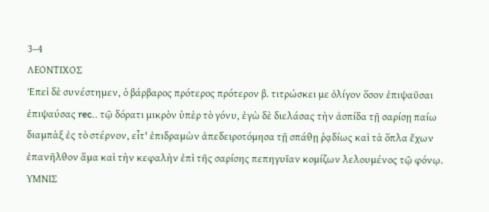3–4
ΛΕΟΝΤΙΧΟΣ
Ἐπεὶ δὲ συνέστημεν, ὁ βάρβαρος πρότερος πρότερον β. τιτρώσκει με ὀλίγον ὅσον ἐπιψαῦσαι ἐπιψαύσας rec.. τῷ δόρατι μικρὸν ὑπὲρ τὸ γόνυ, ἐγὼ δὲ διελάσας τὴν ἀσπίδα τῇ σαρίσῃ παίω διαμπὰξ ἐς τὸ στέρνον, εἶτ' ἐπιδραμὼν ἀπεδειροτόμησα τῇ σπάθῃ ῥᾳδίως καὶ τὰ ὅπλα ἔχων ἐπανῆλθον ἅμα καὶ τὴν κεφαλὴν ἐπὶ τῆς σαρίσης πεπηγυῖαν κομίζων λελουμένος τῷ φόνῳ.
ΥΜΝΙΣ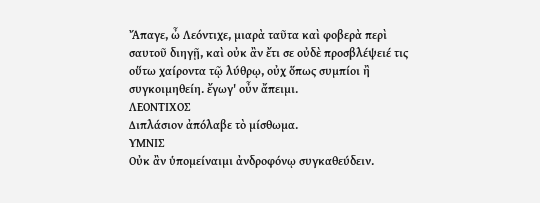Ἄπαγε, ὦ Λεόντιχε, μιαρὰ ταῦτα καὶ φοβερὰ περὶ σαυτοῦ διηγῇ, καὶ οὐκ ἂν ἔτι σε οὐδὲ προσβλέψειέ τις οὕτω χαίροντα τῷ λύθρῳ, οὐχ ὅπως συμπίοι ἢ συγκοιμηθείη. ἔγωγ' οὖν ἄπειμι.
ΛΕΟΝΤΙΧΟΣ
Διπλάσιον ἀπόλαβε τὸ μίσθωμα.
ΥΜΝΙΣ
Οὐκ ἂν ὑπομείναιμι ἀνδροφόνῳ συγκαθεύδειν.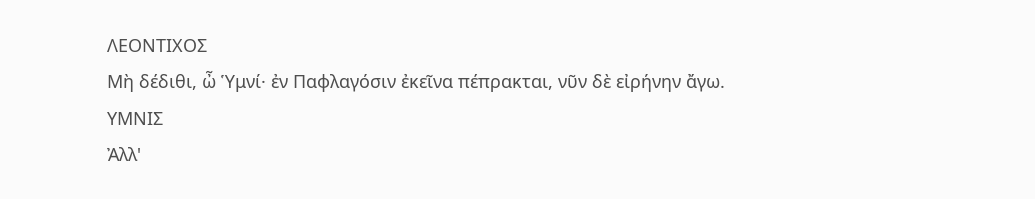ΛΕΟΝΤΙΧΟΣ
Μὴ δέδιθι, ὦ Ὑμνί· ἐν Παφλαγόσιν ἐκεῖνα πέπρακται, νῦν δὲ εἰρήνην ἄγω.
ΥΜΝΙΣ
Ἀλλ'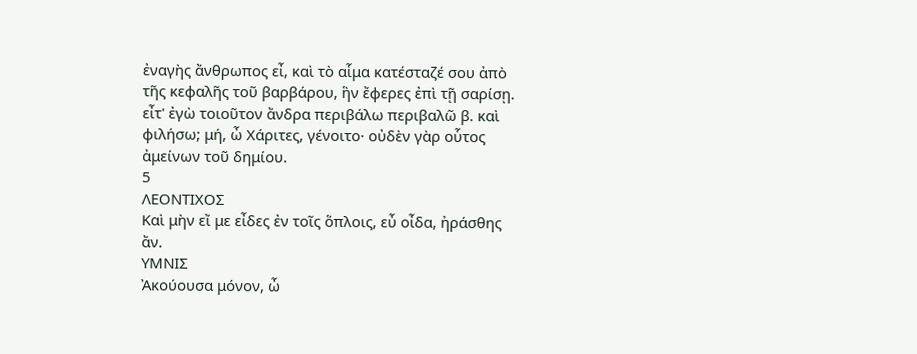ἐναγὴς ἄνθρωπος εἶ, καὶ τὸ αἷμα κατέσταζέ σου ἀπὸ τῆς κεφαλῆς τοῦ βαρβάρου, ἣν ἔφερες ἐπὶ τῇ σαρίσῃ. εἶτ' ἐγὼ τοιοῦτον ἄνδρα περιβάλω περιβαλῶ β. καὶ φιλήσω; μή, ὦ Χάριτες, γένοιτο· οὐδὲν γὰρ οὗτος ἀμείνων τοῦ δημίου.
5
ΛΕΟΝΤΙΧΟΣ
Καὶ μὴν εἴ με εἶδες ἐν τοῖς ὅπλοις, εὖ οἶδα, ἠράσθης ἄν.
ΥΜΝΙΣ
Ἀκούουσα μόνον, ὦ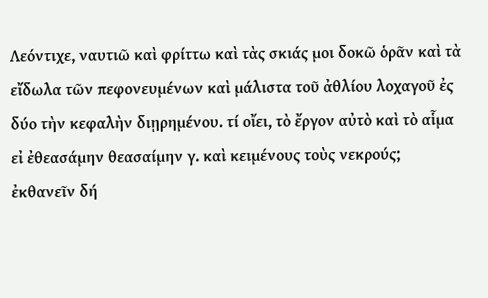Λεόντιχε, ναυτιῶ καὶ φρίττω καὶ τὰς σκιάς μοι δοκῶ ὁρᾶν καὶ τὰ εἴδωλα τῶν πεφονευμένων καὶ μάλιστα τοῦ ἀθλίου λοχαγοῦ ἐς δύο τὴν κεφαλὴν διῃρημένου. τί οἴει, τὸ ἔργον αὐτὸ καὶ τὸ αἷμα εἰ ἐθεασάμην θεασαίμην γ. καὶ κειμένους τοὺς νεκρούς;
ἐκθανεῖν δή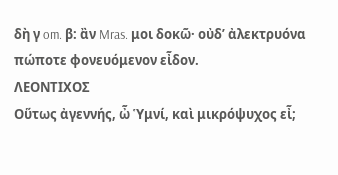δὴ γ om. β: ἂν Mras. μοι δοκῶ· οὐδ’ ἀλεκτρυόνα πώποτε φονευόμενον εἶδον.
ΛΕΟΝΤΙΧΟΣ
Οὕτως ἀγεννής, ὦ Ὑμνί, καὶ μικρόψυχος εἶ;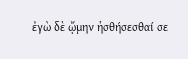ἐγὼ δὲ ᾤμην ἡσθήσεσθαί σε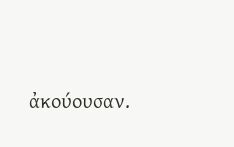ἀκούουσαν.